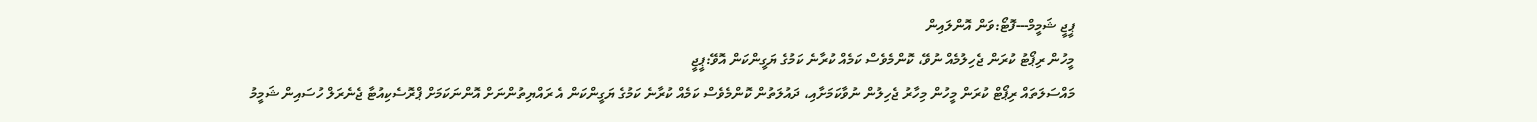ޕީޖީ ޝަމީމް---ފޮޓޯ:ވަން އޮންލައިން
މީހުން ރިޕޯޓު ކުރަން ޖެހިލުމެއް ނުވޭ، ކޮންމެވެސް ކަމެއް ކުރާނެ ކަމުގެ ޔަގީންކަން އޮވޭ:ޕީޖީ
މައްސަލަތައް ރިޕޯޓް ކުރަން މީހުން މިހާރު ޖެހިލުން ނުވާކަމަށާއި، ދައުލަތުން ކޮންމެވެސް ކަމެއް ކުރާނެ ކަމުގެ ޔަގީންކަން އެ ރައްޔިތުންނަށް އޮންނަކަމަށް ޕްރޮސެކިއުޓާ ޖެނެރަލް ހުސައިން ޝަމީމު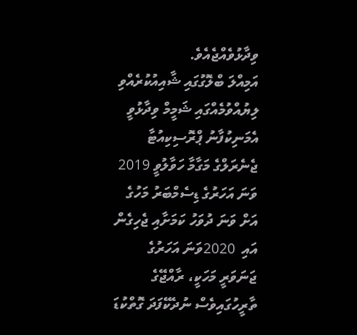ވިދާޅުވެއްޖެއެވެ.
އަމިއްލަ ބްލޮގުގައި ޝާއިއުކުރެއްވި ލިޔުއްވުމެއްގައި ޝަމީމް ވިދާޅުވީ އެމަނިކުފާނު ޕްރޮސިކިއުޓާ ޖެނެރަލްގެ މަގާމާ ހަވާލުވީ 2019 ވަނަ އަހަރުގެ ޑިސެމްބަރު މަހުގެ އަށް ވަނަ ދުވަހު ކަމަށާއި ޖެހިގެން އައި  2020ވަނަ އަހަރުގެ ޖަނަވަރީ މަހަކީ، ރާއްޖޭގެ ތާރީހުގައިވެސް ނުދެކޭފަދަ ގޮތްކުޑަ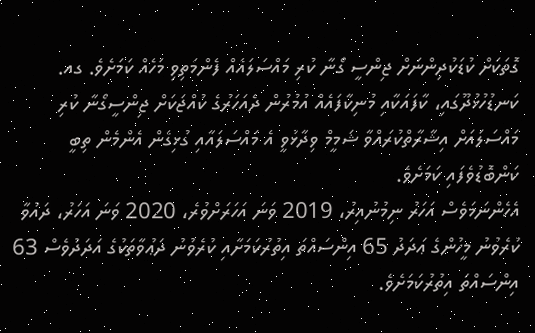ގޮތަކަށް ކުޑަކުދިންނަށް ޖިންސީ ގޯނާ ކުރި މައްސަލައެއް ފެންމަތިވި މަހެއް ކަމަށެވެ. ގއ. ކަނޑުހުޅުދޫގައި، ކާފައަކާއި މުނިކާފައެއް އުމުރުން ދެއަހަރުގެ ކުއްޖަކަށް ޖިންސީގޯނާ ކުރި މައްސަލައަށް އިޝާރާތްކުރައްވާ ޝަމީމް ވިދާޅުވީ އެ މައްސަލައާއި ގުޅިގެން އެންމެން ތިބީ ކަންބޮޑުވެފައި ކަމަށެވެ.
އެހެންނަމަވެސް އަހަރު ނިމުނުއިރު، 2019 ވަނަ އަހަރަށްވުރެ، 2020 ވަނަ އަހަރު، ދައުވާ ކުރެވުނު މީހުންގެ ޢަދަދު 65 އިންސައްތަ އިތުރުކަމަށާއި ކުރެވުނު ދަޢުވާތަކުގެ އަދަދުވެސް 63 އިންސައްތަ އިތުރުކަމަށެވެ.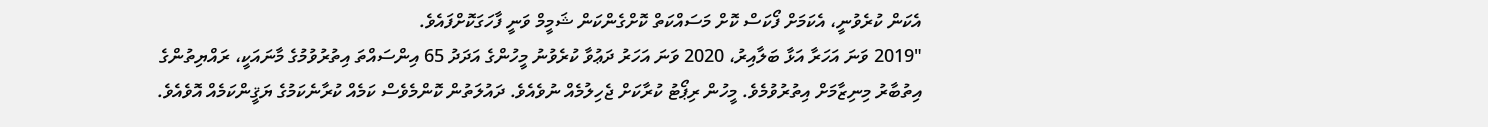އެކަން ކުރެވުނީ، އެކަމަށް ފޯކަސް ކޮށް މަސައްކަތް ކޮށްގެންކަން ޝަމީމް ވަނީ ފާހަގަކޮށްފައެވެ.
"2019 ވަނަ އަހަރާ އަޅާ ބަލާއިރު، 2020 ވަނަ އަހަރު ދަޢުވާ ކުރެވުނު މީހުންގެ އަދަދު 65 އިންސައްތަ އިތުރުވުމުގެ މާނައަކީ، ރައްޔިތުންގެ އިތުބާރު މިނިޒާމަށް އިތުރުވުމެވެ. މީހުން ރިޕޯޓު ކުރާކަށް ޖެހިލުމެއް ނުވެއެވެ. ދައުލަތުން ކޮންމެވެސް ކަމެއް ކުރާނެކަމުގެ ޔަޤީންކަމެއް އޮވެއެވެ.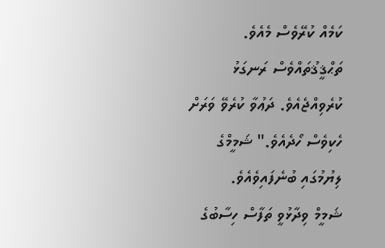ކަމެއް ކުރޭވެސް މެއެވެ. ތަޙްޤީޤުތައްވެސް ރަނގަޅު ކުރެވިއްޖެއެވެ. ދަޢުވާ ކުރެވޭ ވަރަށް ހެކިވެސް ހޯދެއެވެ." ޝަމީމްގެ ލިޔުމުގައި ބުނެފައިވެއެވެ.
ޝަމީމް ވިދާޅުވީ ތަފާސް ހިސާބުގެ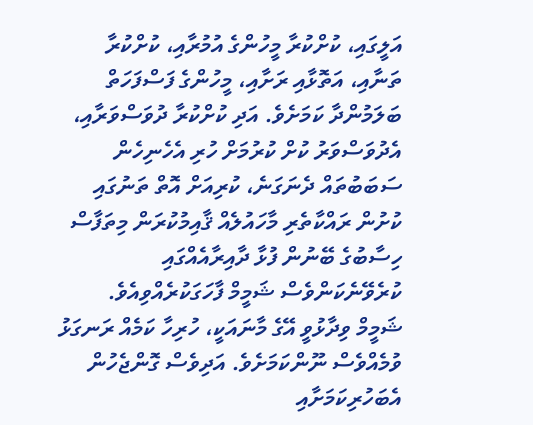އަލީގައި، ކުށްކުރާ މީހުންގެ އުމުރާއި، ކުށްކުރާ ތަނާއި، އަތޮޅާއި ރަށާއި، މީހުންގެ ފަސްފަހަތް ބަލަމުންދާ ކަމަށެވެ. އަދި ކުށްކުރާ ދުވަސްވަރާއި، އެދުވަސްވަރު ކުށް ކުރުމަށް ހުރި އެހެނިހެން ސަބަބުތައް ދެނަގަނެ، ކުރިއަށް އޮތް ތަނުގައި ކުށުން ރައްކާތެރި މާހައުލެއް ޤާއިމުކުރަން މިތަފާސް ހިސާބުގެ ބޭނުން ފުޅާ ދާއިރާއެއްގައި ކުރެވޭނެކަންވެސް ޝަމީމް ފާހަގަކުރެއްވިއެވެ.
ޝަމީމް ވިދާޅުވީ އޭގެ މާނައަކީ، ހުރިހާ ކަމެއް ރަނގަޅު ވުމެއްވެސް ނޫންކަމަށެވެ. އަދިވެސް ގޮންޖެހުން އެބަހުރިކަމަށާއި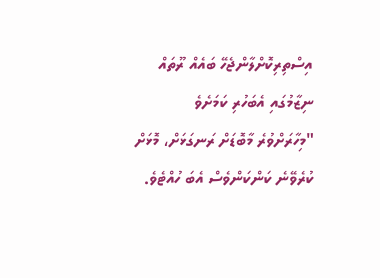އިސްތިރިކޮށްލާންޖެހޭ ބައެއް ރޫތައް ނިޒާމުގައި އެބަހުރި ކަމަށެވެ
"މިހާރަށްވުރެ މާބޮޑަށް ރަނގަޅަށް، މޮޅަށް ކުރެވޭނެ ކަންކަންވެސް އެބަ ހުއްޓެވެ.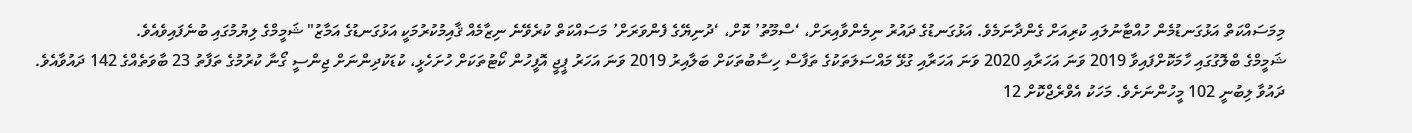މިމަސައްކަތް އަޅުގަނޑުމެން ހުއްޓާނުލައި ކުރިއަށް ގެންދާނަމެވެ. އަޅުގަނޑުގެ ދައުރު ނިމެންވާއިރަށް، ‘ސްމޫތު’ ކޮށް، ‘ދުނިޔޭގެ ފެންވަރަށް’ މަސައްކަތް ކުރެވޭނެ ނިޒާމެއް ޤާއިމުކުރުމަކީ އަޅުގަނޑުގެ އަމާޒު" ޝަމީމްގެ ލިޔުމުގައި ބުނެފައިވެއެވެ.
ޝަމީމްގެ ބްލޮގުގައި ހާމަކޮށްފައިވާ 2019 ވަނަ އަހަރާއި 2020 ވަނަ އަހަރާއި ގުޅޭ މައްސަލަތަކުގެ ތަފާސް ހިސާބުތަކަށް ބަލާއިރު 2019 ވަނަ އަހަރު ޕީޖީ އޮފީހުން ކޯޓުތަކަށް ހުށަހެޅީ، ކުޑަކުދިންނަށް ޖިންސީ ގޯނާ ކުރުމުގެ ތަފާތު 23 ބާވަތެއްގެ 142 ދައުވާއެވެ. ދައުވާ ލިބުނީ 102 މީހުންނަށެވެ. މަހަކު އެވްރެޖްކޮށް 12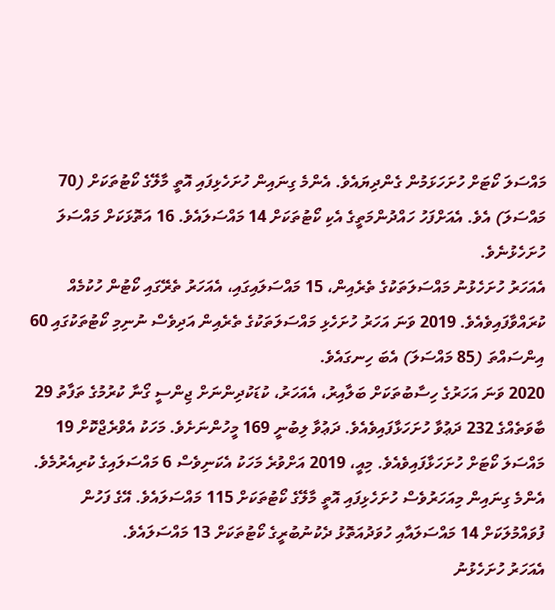މައްސަލަ ކޯޓަށް ހުށަހަޅަމުން ގެންދިޔައެވެ. އެންމެ ގިނައިން ހުށަހެޅިފައި އޮތީ މާލޭގެ ކޯޓުތަކަށް (70 މައްސަލަ) އެވެ. އެއަށްފަހު ހައްދުންމަތީގެ އެކި ކޯޓުތަކަށް 14 މައްސަލައެވެ. 16 އަތޮޅަކަށް މައްސަލަ ހުށަހެޅުނެވެ.
އެއަހަރު ހުށަހެޅުނު މައްސަލަތަކުގެ ތެރެއިން، 15 މައްސަލައިގައި، އެއަހަރު ތެރޭގައި ކޯޓުން ހުކުމެއް ކުރައްވާފައިވެއެވެ. 2019 ވަނަ އަހަރު ހުށަހެޅި މައްސަލަތަކުގެ ތެރެއިން އަދިވެސް ނުނިމި ކޯޓުތަކުގައި 60 އިންސައްތަ (85 މައްސަލަ) އެބަ ހިނގައެވެ.
2020 ވަނަ އަހަރުގެ ހިސާބުތަކަށް ބަލާއިރު، އެއަހަރު، ކުޑަކުދިންނަށް ޖިންސީ ގޯނާ ކުރުމުގެ ތަފާތު 29 ބާވަތެއްގެ 232 ދަޢުވާ ހުށަހަޅާފައިވެއެވެ. ދަޢުވާ ލިބުނީ 169 މީހުންނަށެވެ. މަހަކު އެވްރެޖްކޮށް 19 މައްސަލަ ކޯޓަށް ހުށަހަޅާފައިވެއެވެ. މިއީ، 2019 އަށްވުރެ މަހަކު އެކަނިވެސް 6 މައްސަލައިގެ ކުރިއެރުމެވެ. އެންމެ ގިނައިން މިއަހަރުވެސް ހުށަހެޅިފައި އޮތީ މާލޭގެ ކޯޓުތަކަށް 115 މައްސަލައެވެ. އޭގެ ފަހުން ފުވައްމުލަކަށް 14 މައްސަލައާއި ހުވަދުއަތޮޅު ދެކުނުބުރީގެ ކޯޓުތަކަށް 13 މައްސަލައެވެ.
އެއަހަރު ހުށަހެޅުނު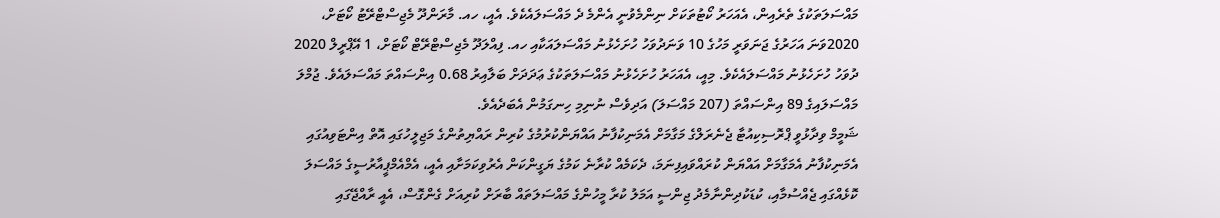މައްސަލަތަކުގެ ތެރެއިން، އެއަހަރު ކޯޓުތަކަށް ނިންމެވުނީ އެންމެ ދެ މައްސަލައެކެވެ. އެއީ، ހއ. މާރަންދޫ މެޖިސްޓްރޭޓު ކޯޓަށް، 2020ވަނަ އަހަރުގެ ޖަނަވަރީ މަހުގެ 10 ވަނަދުވަހު ހުށަހެޅުނު މައްސަލައަކާއި ހއ. ފިއްލަދޫ މެޖިސްޓްރޭޓް ކޯޓަށް، 1 އޭޕްރީލް 2020 ދުވަހު ހުށަހެޅުނު މައްސަލައެކެވެ. މިއީ، އެއަހަރު ހުށަހެޅުނު މައްސަލަތަކުގެ ޢަދަދަށް ބަލާއިރު 0.68 އިންސައްތަ މައްސަލައެވެ. ޖުމްލަ މައްސަލައިގެ 89 އިންސައްތަ (207 މައްސަލަ) އަދިވެސް ނުނިމި ހިނގަމުން އެބަދެއެވެ.
ޝަމީމް ވިދާޅުވީ ޕްރޮސިކިއުޓާ ޖެނެރަލްގެ މަގާމަށް އެމަނިކުފާނު އައްޔަންކުރުމުގެ ކުރިން ރައްޔިތުންގެ މަޖިލީހުގައި އޮތް އިންޓަވިއުގައި އެމަނިކުފާނު އެމަގާމަށް އައްޔަން ކުރައްވައިފިނަމަ، ދެކަމެއް ކުރާނެ ކަމުގެ ޔަގީންކަން އެރުވިކަމަށާއި އެއީ، އެމްއެމްޕީއާރުސީގެ މައްސަލަ ކޮޅެއްގައި ޖެއްސުމާއި، ކުޑަކުދިންނާމެދު ޖިންސީ އަމަލު ކުރާ މީހުންގެ މައްސަލަތައް ބާރަށް ކުރިއަށް ގެންގޮސް، އެއީ ރާއްޖޭގައި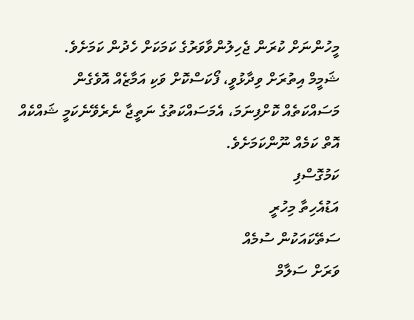މީހުންނަށް ކުރަން ޖެހިލުންވާވަރުގެ ކަމަކަށް ހެދުން ކަމަށެވެ.
ޝަމީމް އިތުރަށް ވިދާޅުވީ، ފޯކަސްކޮށް ވަކި އަމާޒެއް އޮވެގެން މަސައްކަތެއް ކޮށްފިނަމަ، އެމަސައްކަތުގެ ނަތީޖާ ނެރެވޭނެކަމީ ޝައްކެއް އޮތް ކަމެއް ނޫންކަމަށެވެ.
ކަމުގޮސްފި
އަޑުއެހިތާ މިހުރީ
ސަތޭކައަކުން ސުމެއް
ވަރަށް ސަލާމް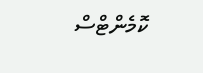ކޮމެންޓްސް